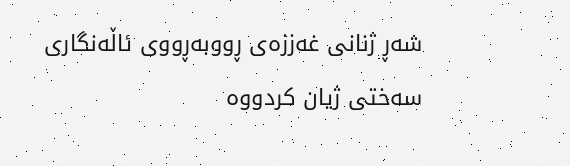شەڕ ژنانی غەززەی ڕووبەڕووی ئاڵەنگاری سەختی ژیان کردووە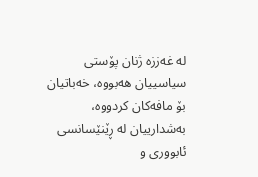لە غەززە ژنان پۆستی سیاسییان هەبووە، خەباتیان بۆ مافەکان کردووە، بەشدارییان لە ڕێنێسانسی ئابووری و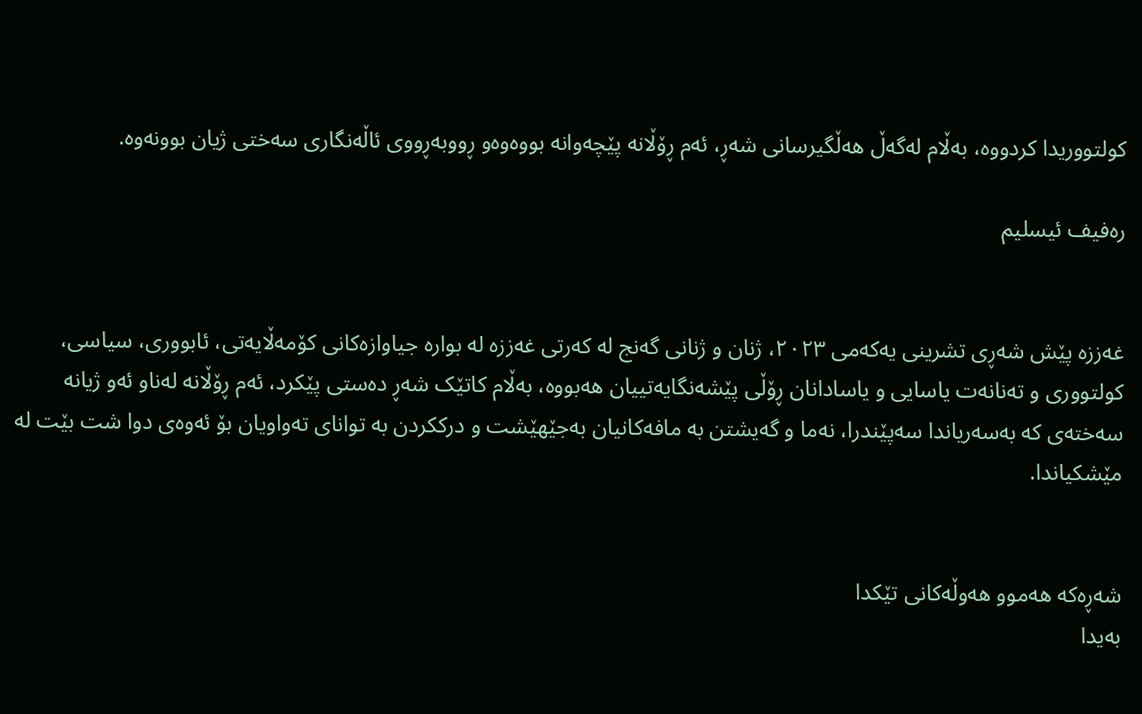کولتووریدا کردووە، بەڵام لەگەڵ هەڵگیرسانی شەڕ، ئەم ڕۆڵانە پێچەوانە بووەوەو ڕووبەڕووی ئاڵەنگاری سەختی ژیان بوونەوە.

رەفيف ئیسليم


غەززە پێش شەڕی تشرینی یەکەمی ٢٠٢٣، ژنان و ژنانی گەنج لە کەرتی غەززە لە بوارە جیاوازەکانی کۆمەڵایەتی، ئابووری، سیاسی، کولتووری و تەنانەت یاسایی و یاسادانان ڕۆڵی پێشەنگایەتییان هەبووە، بەڵام کاتێک شەڕ دەستی پێکرد، ئەم ڕۆڵانە لەناو ئەو ژیانە سەختەی کە بەسەریاندا سەپێندرا، نەما و گەیشتن بە مافەکانیان بەجێهێشت و درککردن بە توانای تەواویان بۆ ئەوەی دوا شت بێت لە مێشکیاندا.


شەڕەکە هەموو هەوڵەکانی تێکدا
بەیدا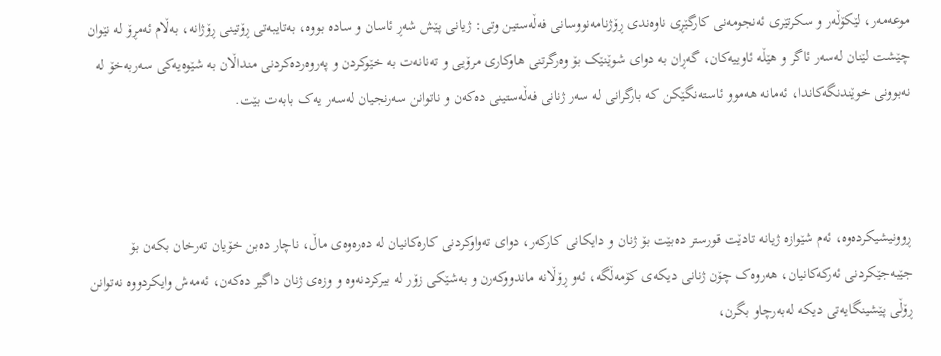موعەمەر، لێکۆڵەر و سکرتێری ئەنجومەنی کارگێڕی ناوەندی ڕۆژنامەنووسانی فەڵەستین وتی: ژیانی پێش شەڕ ئاسان و سادە بووە، بەتایبەتی ڕۆتینی ڕۆژانە، بەڵام ئەمڕۆ لە نێوان چێشت لێنان لەسەر ئاگر و هێڵە ئاوییەکان، گەڕان بە دوای شوێنێک بۆ وەرگرتنی هاوکاری مرۆیی و تەنانەت به خێوکردن و پەروەردەکردنی منداڵان بە شێوەیەکی سەربەخۆ لە نەبوونی خوێندنگەکاندا، ئەمانه هەموو ئاستەنگێکن کە بارگرانی لە سەر ژنانی فەڵەستینی دەکەن و ناتوانن سەرنجیان لەسەر یەک بابەت بێت.



ڕوونیشیکردەوە، ئەم شێوازە ژیانە تادێت قورستر دەبێت بۆ ژنان و دایکانی کارکەر، دوای تەواوکردنی کارەکانیان لە دەرەوەی ماڵ، ناچار دەبن خۆیان تەرخان بکەن بۆ جێبەجێکردنی ئەرکەکانیان، هەروەک چۆن ژنانی دیکەی کۆمەڵگە، ئەو ڕۆڵانە ماندووکەرن و بەشێکی زۆر لە بیرکردنەوە و وزەی ژنان داگیر دەکەن، ئەمەش وایکردووە نەتوانن ڕۆڵی پێشينگایەتی دیکە لەبەرچاو بگرن،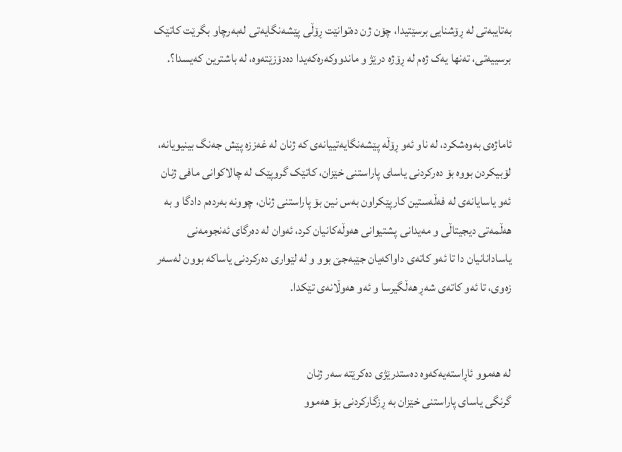بەتایبەتی لە ڕۆشنایی برسێتیدا، چۆن ژن دەتوانێت ڕۆڵی پێشەنگایەتی لەبەرچاو بگرێت کاتێک برسییەتی، تەنها یەک ژەم لە ڕۆژە درێژ و ماندووکەرەکەیدا دەدۆزێتەوە، لە باشترین کەیسدا؟.


ئاماژەی بەوەشکرد، لە ناو ئەو ڕۆڵە پێشەنگایەتییانەی کە ژنان لە غەززە پێش جەنگ بینیویانە، لۆبیکردن بووە بۆ دەرکردنی یاسای پاراستنی خێزان، کاتێک گروپێک لە چالاکوانی مافی ژنان ئەو یاسایانەی لە فەڵەستین کارپێکراون بەس نین بۆ پاراستنی ژنان، چوونە بەردەم دادگا و بە هەڵمەتی دیجیتاڵی و مەیدانی پشتیوانی هەوڵەکانیان کرد، ئەوان لە دەرگای ئەنجومەنی یاسادانانیان دا تا ئەو کاتەی داواکەیان جێبەجێ بوو و لە لێواری دەرکردنی یاساکە بوون لەسەر زەوی، تا ئەو کاتەی شەڕ هەڵگیرسا و ئەو هەوڵانەی تێکدا.


لە هەموو ئاڕاستەیەکەوە دەستدرێژی دەکرێتە سەر ژنان
گرنگی یاسای پاراستنی خێزان بە ڕزگارکردنی بۆ هەموو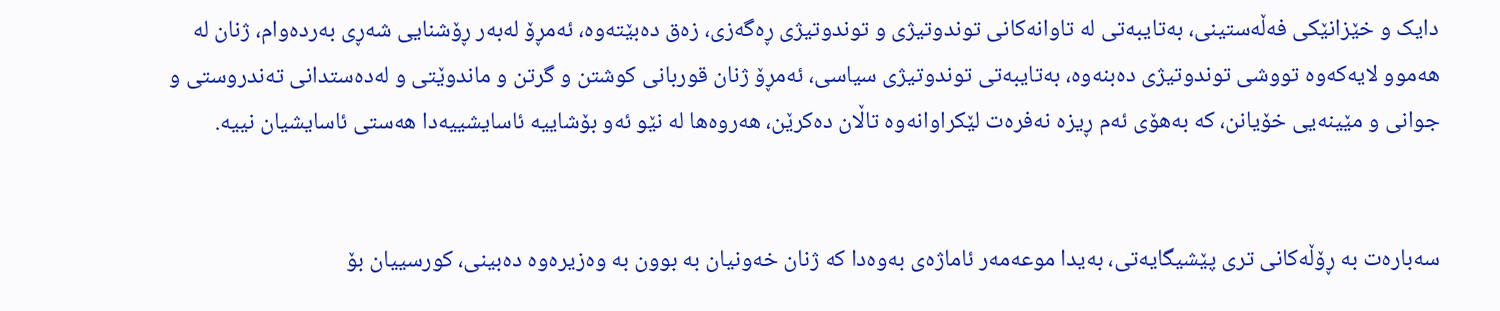دایک و خێزانێکی فەڵەستینی، بەتایبەتی لە تاوانەکانی توندوتیژی و توندوتیژی ڕەگەزی، زەق دەبێتەوە، ئەمڕۆ لەبەر ڕۆشنایی شەڕی بەردەوام، ژنان لە هەموو لایەکەوە تووشی توندوتیژی دەبنەوە، بەتایبەتی توندوتیژی سیاسی، ئەمڕۆ ژنان قوربانی کوشتن و گرتن و ماندوێتی و لەدەستدانی تەندروستی و جوانی و مێینەیی خۆیانن، کە بەهۆی ئەم ڕیزە نەفرەت لێکراوانەوە تاڵان دەکرێن، هەروەها لە نێو ئەو بۆشاییە ئاسایشییەدا هەستی ئاسایشیان نییە.


سەبارەت بە ڕۆڵەکانی تری پێشيگایەتی، بەیدا موعەمەر ئاماژەی بەوەدا کە ژنان خەونیان بە بوون بە وەزیرەوە دەبینی، کورسییان بۆ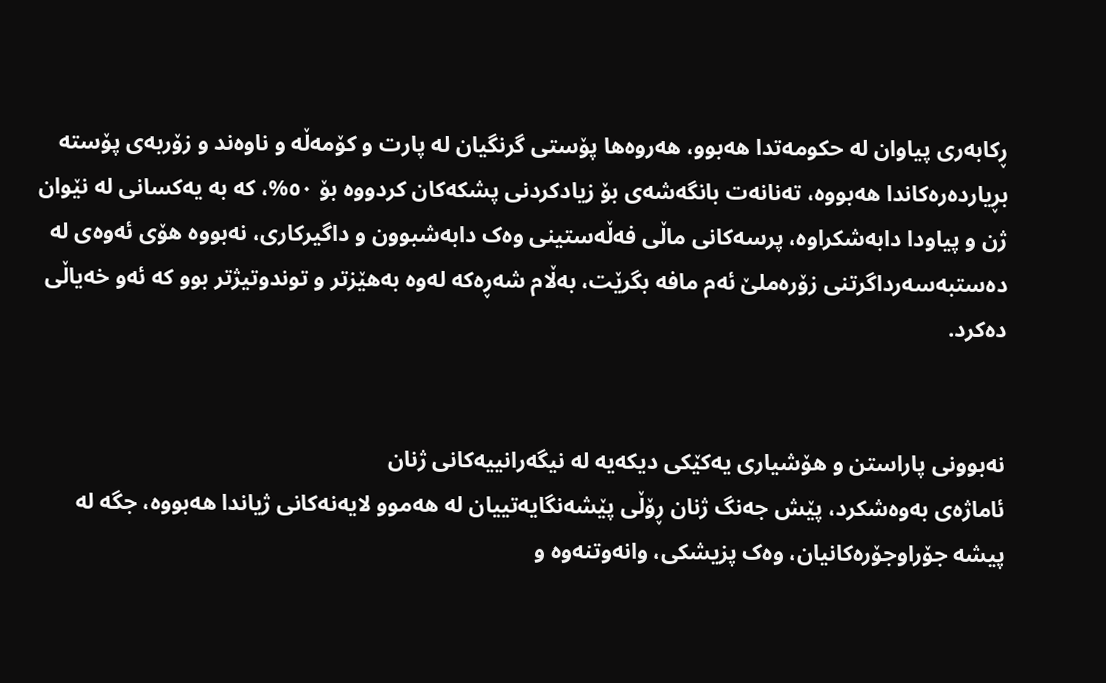ڕکابەری پیاوان لە حکومەتدا هەبوو، هەروەها پۆستی گرنگیان لە پارت و کۆمەڵە و ناوەند و زۆربەی پۆستە بڕیاردەرەکاندا هەبووە، تەنانەت بانگەشەى بۆ زیادکردنى پشکەکان کردووە بۆ ٥٠%، کە بە یەکسانى لە نێوان ژن و پیاودا دابەشکراوە، پرسەکانی ماڵی فەڵەستینی وەک دابەشبوون و داگیرکاری، نەبووە هۆی ئەوەی لە دەستبەسەرداگرتنی زۆرەملێ ئەم مافە بگرێت، بەڵام شەڕەکە لەوە بەهێزتر و توندوتیژتر بوو کە ئەو خەیاڵی دەکرد.


نەبوونی پاراستن و هۆشیاری یەکێکی دیکەیە لە نیگەرانییەکانی ژنان
ئاماژەی بەوەشکرد، پێش جەنگ ژنان ڕۆڵی پێشەنگایەتییان لە هەموو لایەنەکانی ژیاندا هەبووە، جگە لە پیشە جۆراوجۆرەکانیان، وەک پزیشکی، وانەوتنەوە و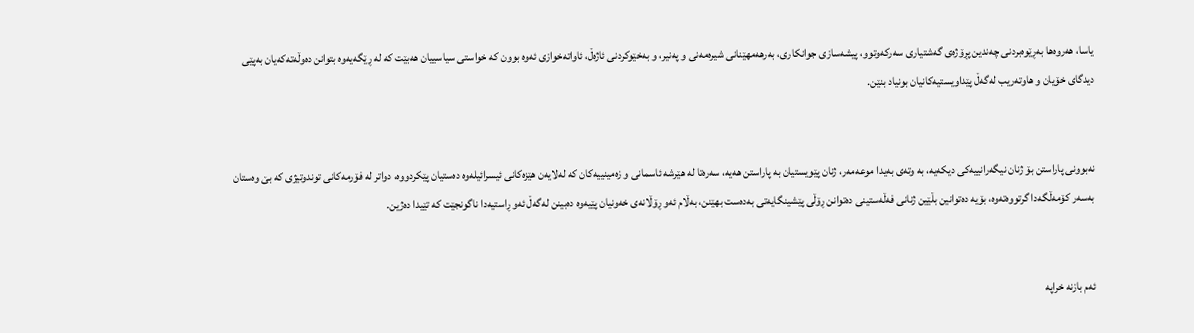یاسا، هەروەها بەڕێوەبردنی چەندین پڕۆژەی گەشتیاری سەرکەوتوو، پیشەسازی جوانکاری، بەرهەمهێنانی شیرەمەنی و پەنیر، و بەخێوکردنی ئاژەڵ، ئاواتەخوازی ئەوە بوون کە خواستی سیاسییان هەبێت کە لە ڕێگەیەوە بتوانن دەوڵەتەکەیان بەپێی دیدگای خۆیان و هاوتەریب لەگەڵ پێداویستیەکانیان بونیاد بنێن.


نەبوونی پاراستن بۆ ژنان نیگەرانییەکی دیکەیە، بە وتەی بەیدا موعەمەر، ژنان پێویستیان بە پاراستن هەیە، سەرەتا لە هێرشە ئاسمانی و زەمینییەکان کە لەلایەن هێزەکانی ئیسرائیلەوە دەستیان پێکردووە، دواتر لە فۆرمەکانی توندوتیژی کە بێ وەستان بەسەر کۆمەڵگەدا گرتووەتەوە، بۆیە دەتوانین بڵێین ژنانی فەڵەستینی دەتوانن ڕۆڵی پێشينگایەتی بەدەست بهێنن، بەڵام ئەو ڕۆڵانەی خەونیان پێیەوە دەبینن لەگەڵ ئەو ڕاستیەدا ناگونجێت کە تێیدا دەژین.


ئەم بازنە خراپە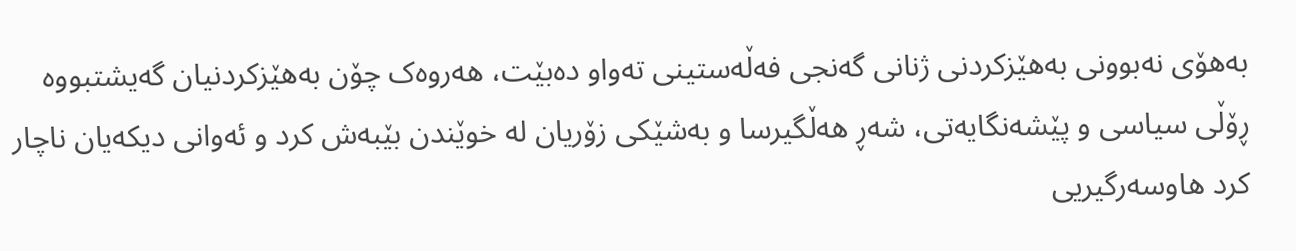بەهۆی نەبوونی بەهێزکردنی ژنانی گەنجی فەڵەستینی تەواو دەبێت، هەروەک چۆن بەهێزکردنیان گەیشتبووە ڕۆڵی سیاسی و پێشەنگایەتی، شەڕ هەڵگیرسا و بەشێکی زۆریان لە خوێندن بێبەش کرد و ئەوانی دیکەیان ناچار کرد هاوسەرگیریی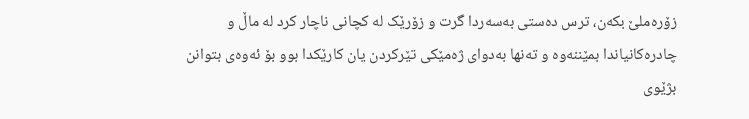زۆرەملێ بکەن، ترس دەستی بەسەردا گرت و زۆرێک لە کچانی ناچار کرد لە ماڵ و چادرەکانیاندا بمێننەوە و تەنها بەدوای ژەمێکی تێرکردن یان کارێکدا بوو بۆ ئەوەی بتوانن بژێوی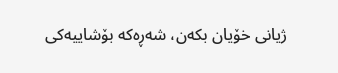ژیانی خۆیان بکەن، شەڕەکە بۆشاییەکی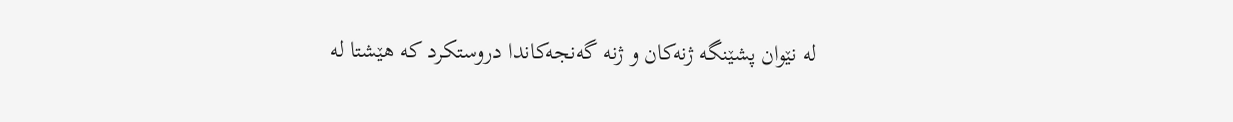لە نێوان پشێنگە ژنەکان و ژنە گەنجەکاندا دروستکرد کە هێشتا لە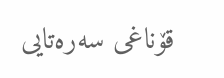قۆناغی سەرەتایی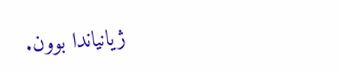ژیانیاندا بوون.